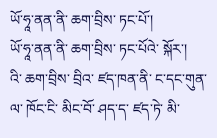ཡོ་ཧཱ་ནན་ནི་ ཆག་བྲིས་ ཏང་པོ་།
ཡོ་ཧཱ་ནན་ནི་ ཆག་བྲིས་ ཏང་པོའེ་ སྐོར་།
འི་ ཆག་བྲིས་ བྲིའ་ ཛད་ཁན་ནི་ ང་དང་གུན་ལ་ ཁོང་ངི་ མིང་བོ་ ཤད་ད་ ཛད་ཏེ་ མི་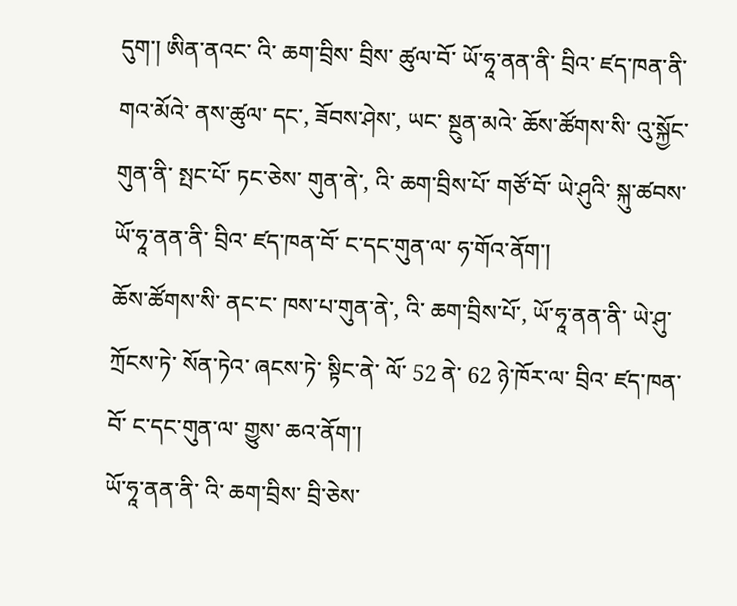དུག་། ཨིན་ནའང་ འི་ ཆག་བྲིས་ བྲིས་ ཚུལ་བོ་ ཡོ་ཧཱ་ནན་ནི་ བྲིའ་ ཛད་ཁན་ནི་ གའ་མོའེ་ ནས་ཚུལ་ དང་, ཟོབས་ཤེས་, ཡང་ སྔུན་མའེ་ ཆོས་ཚོགས་སི་ འུ་སྐྱོང་གུན་ནི་ སྤང་པོ་ ཏང་ཅེས་ གུན་ནེ་, འི་ ཆག་བྲིས་པོ་ གཙོ་བོ་ ཡེ་ཤུའི་ སྐུ་ཚབས་ ཡོ་ཧཱ་ནན་ནི་ བྲིའ་ ཛད་ཁན་བོ་ ང་དང་གུན་ལ་ ཧ་གོའ་ནོག་།
ཆོས་ཚོགས་སི་ ནང་ང་ ཁས་པ་གུན་ནེ་, འི་ ཆག་བྲིས་པོ་, ཡོ་ཧཱ་ནན་ནི་ ཡེ་ཤུ་ ཀྲོངས་ཏེ་ སོན་ཏེའ་ ཞངས་ཏེ་ སྟིང་ནེ་ ལོ་ 52 ནེ་ 62 ཉེ་ཁོར་ལ་ བྲིའ་ ཛད་ཁན་བོ་ ང་དང་གུན་ལ་ གྱུས་ ཆའ་ནོག་།
ཡོ་ཧཱ་ནན་ནི་ འི་ ཆག་བྲིས་ བྲི་ཅེས་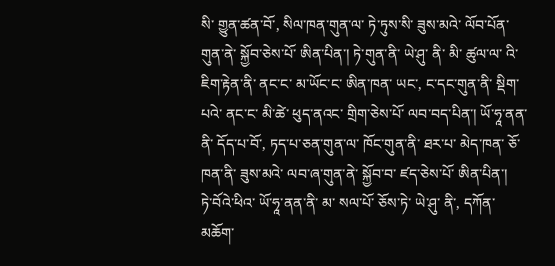སི་ གྱུན་ཚན་བོ་, སིལ་ཁན་གུན་ལ་ ཏེ་ཏུས་སི་ ཟུས་མའེ་ ལོབ་པོན་གུན་ནེ་ སྐྱོབ་ཅེས་པོ་ ཨིན་པིན་། ཏེ་གུན་ནི་ ཡེ་ཤུ་ ནི་ མི་ ཚུལ་ལ་ འི་ ཇིག་རྟེན་ནི་ ནང་ང་ མ་ཡོང་ང་ ཨིན་ཁན་ ཡང་, ང་དང་གུན་ནི་ སྡིག་པའེ་ ནང་ང་ མི་ཚེ་ ཕུད་ནའང་ གྲིག་ཅེས་པོ་ ལབ་བད་པིན་། ཡོ་ཧཱ་ནན་ནི་ དོད་པ་བོ་, ཏད་པ་ཅན་གུན་ལ་ ཁོང་གུན་ནི་ ཐར་པ་ མེད་ཁན་ ཅོ་ཁན་ནི་ ཟུས་མའེ་ ལབ་ཞ་གུན་ནེ་ སྐྱོབ་བ་ ཛད་ཅེས་པོ་ ཨིན་པིན་།
ཏེ་བོའེ་ཕིའ་ ཡོ་ཧཱ་ནན་ནི་ མ་ སལ་པོ་ ཅོས་ཏེ་ ཡེ་ཤུ་ ནི་, དཀོན་མཆོག་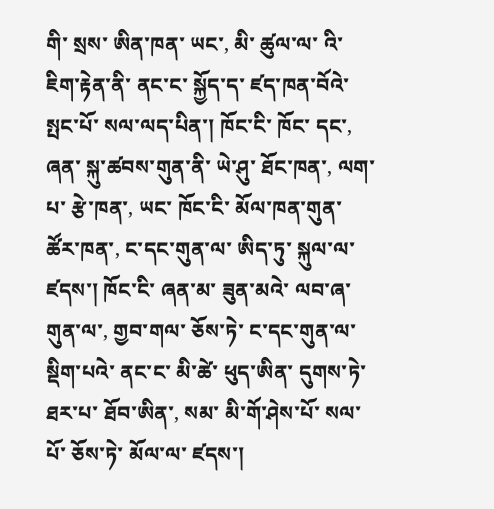གི་ སྲས་ ཨིན་ཁན་ ཡང་, མི་ ཚུལ་ལ་ འི་ ཇིག་རྟེན་ནི་ ནང་ང་ སྐྱོད་ད་ ཛད་ཁན་བོའེ་ སྤང་པོ་ སལ་ལད་པིན་། ཁོང་ངི་ ཁོང་ དང་, ཞན་ སྐུ་ཚབས་གུན་ནི་ ཡེ་ཤུ་ ཐོང་ཁན་, ལག་པ་ རྩེ་ཁན་, ཡང་ ཁོང་ངི་ མོལ་ཁན་གུན་ ཚོར་ཁན་, ང་དང་གུན་ལ་ ཨིད་ཏུ་ སྐུལ་ལ་ ཛདས་། ཁོང་ངི་ ཞན་མ་ ཟུན་མའེ་ ལབ་ཞ་གུན་ལ་, གྱབ་གལ་ ཅོས་ཏེ་ ང་དང་གུན་ལ་ སྡིག་པའེ་ ནང་ང་ མི་ཚེ་ ཕུད་ཨིན་ དུགས་ཏེ་ ཐར་པ་ ཐོབ་ཨིན་, སམ་ མི་གོ་ཤེས་པོ་ སལ་པོ་ ཅོས་ཏེ་ མོལ་ལ་ ཛདས་།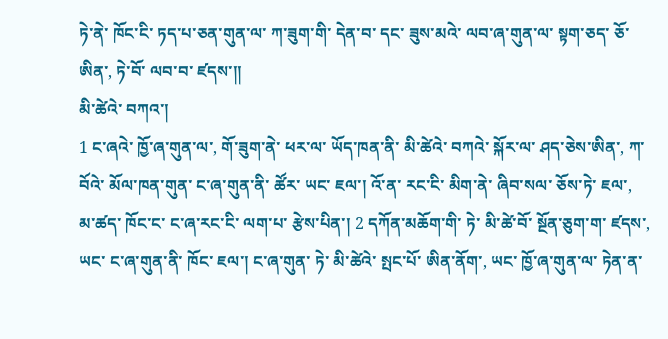ཏེ་ནེ་ ཁོང་ངི་ ཏད་པ་ཅན་གུན་ལ་ ཀ་ཟུག་གི་ དེན་བ་ དང་ ཟུས་མའེ་ ལབ་ཞ་གུན་ལ་ སྟག་ཅད་ ཅོ་ཨིན་, ཏེ་བོ་ ལབ་བ་ ཛདས་༎
མི་ཚེའེ་ བཀའ་།
1 ང་ཞའེ་ ཁྱོ་ཞ་གུན་ལ་, གོ་ཟུག་ནེ་ ཕར་ལ་ ཡོད་ཁན་ནི་ མི་ཚེའེ་ བཀའེ་ སྐོར་ལ་ ཤད་ཅེས་ཨིན་, ཀ་བོའེ་ མོལ་ཁན་གུན་ ང་ཞ་གུན་ནི་ ཚོར་ ཡང་ ཇལ་། འོ་ན་ རང་ངི་ མིག་ནེ་ ཞིབ་སལ་ ཅོས་ཏེ་ ཇལ་, མ་ཚད་ ཁོང་ང་ ང་ཞ་རང་ངི་ ལག་པ་ རྩེས་པིན་། 2 དཀོན་མཆོག་གི་ ཏེ་ མི་ཚེ་བོ་ སྔོན་ཅུག་ག་ ཛདས་, ཡང་ ང་ཞ་གུན་ནི་ ཁོང་ ཇལ་། ང་ཞ་གུན་ ཏེ་ མི་ཚེའེ་ སྤང་པོ་ ཨིན་ནོག་, ཡང་ ཁྱོ་ཞ་གུན་ལ་ ཏེན་ན་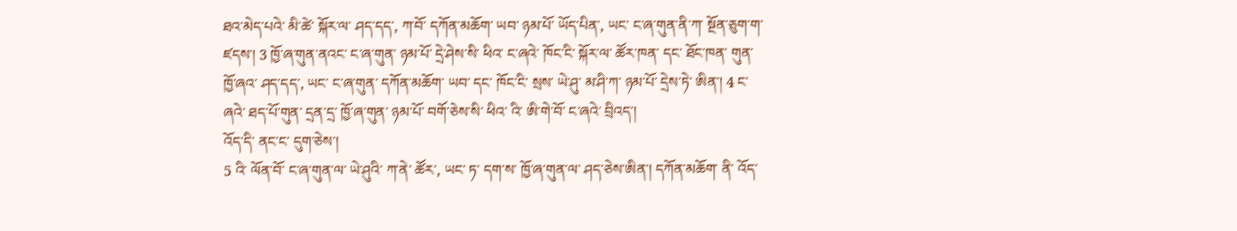ཐའ་མེད་པའེ་ མི་ཚེ་ སྐོར་ལ་ ཤད་དད་, ཀ་བོ་ དཀོན་མཆོག་ ཡབ་ ཉམ་པོ་ ཡོད་པིན་, ཡང་ ང་ཞ་གུན་ནི་ཀ་ སྔོན་ཅུག་ག་ ཛདས་། 3 ཁྱོ་ཞ་གུན་ནའང་ ང་ཞ་གུན་ ཉམ་པོ་ དྲེ་ཤེས་སི་ ཕིའ་ ང་ཞའེ་ ཁོང་ངི་ སྐོར་ལ་ ཚོར་ཁན་ དང་ ཐོང་ཁན་ གུན་ ཁྱོ་ཞའ་ ཤད་དད་, ཡང་ ང་ཞ་གུན་ དཀོན་མཆོག་ ཡབ་ དང་ ཁོང་ངི་ སྲས་ ཡེ་ཤུ་ མ་ཤི་ཀ་ ཉམ་པོ་ དྲེས་ཏེ་ ཨིན་། 4 ང་ཞའེ་ ཐད་པོ་གུན་ དྲན་དྲ་ ཁྱོ་ཞ་གུན་ ཉམ་པོ་ བགོ་ཅེས་སི་ ཕིའ་ འི་ ཨི་གེ་བོ་ ང་ཞའེ་ བྲིའད་།
འོད་དི་ ནང་ང་ དུག་ཅེས་།
5 འི་ ལོན་བོ་ ང་ཞ་གུན་ལ་ ཡེ་ཤུའི་ ཀ་ནེ་ ཚོར་, ཡང་ ཏ་ དག་ས་ ཁྱོ་ཞ་གུན་ལ་ ཤད་ཅེས་ཨིན་། དཀོན་མཆོག་ ནི་ འོད་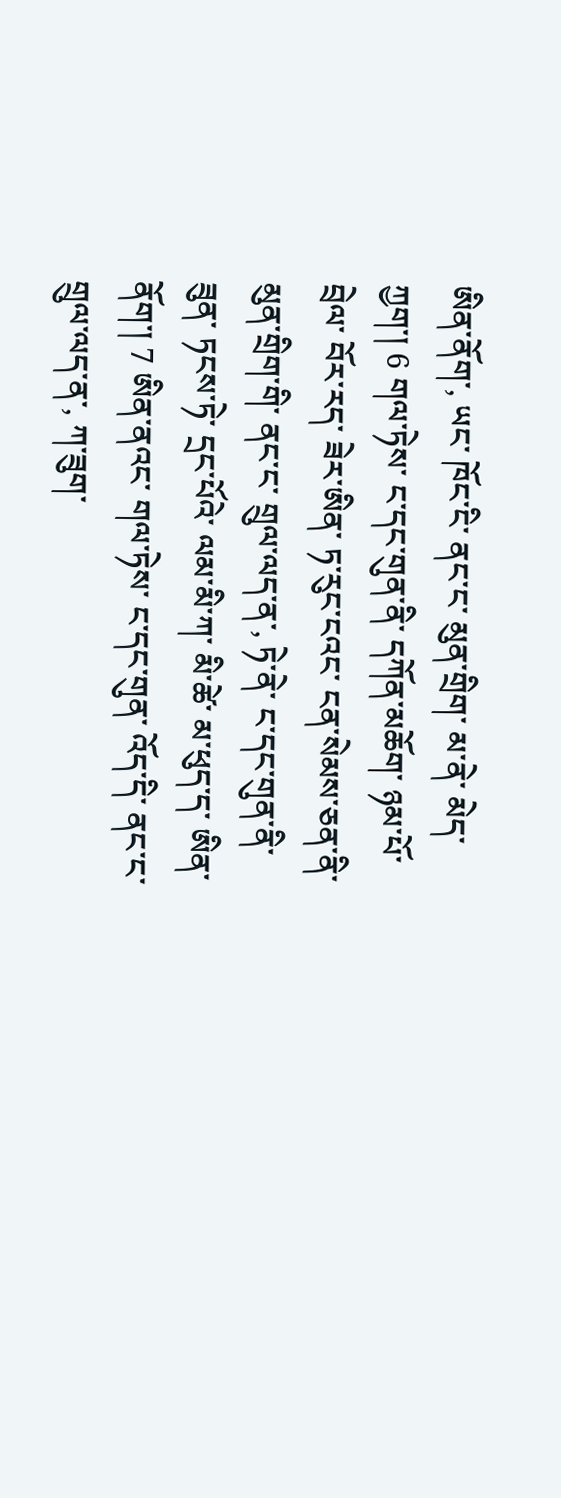ཨིན་ནོག་, ཡང་ ཁོང་ངི་ ནང་ང་ མུན་གྲིག་ མ་ནེ་ མེད་ཀྱག་། 6 གལ་ཏེས་ ང་དང་གུན་ནི་ དཀོན་མཆོག་ ཉམ་པོ་ བྲེལ་ བོར་རད་ ཟེར་ཨིན་ ཏ་རུང་ངའང་ ངན་སེམས་ཅན་ནི་ མུན་གྲིག་གི་ ནང་ང་ གྲུལ་ལད་ན་, ཏེ་ནེ་ ང་དང་གུན་ནི་ ཟུན་ ཏངས་ཏེ་ དྲང་པོའེ་ ལམ་མི་ཀ་ མི་ཚེ་ མ་ཕུད་ད་ ཨིན་ནོག་། 7 ཨིན་ནའང་ གལ་ཏེས་ ང་དང་གུན་ འོད་དི་ ནང་ང་ གྲུལ་ལད་ན་, ཀ་ཟུག་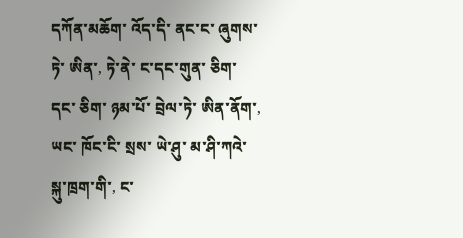དཀོན་མཆོག་ འོད་དི་ ནང་ང་ ཞུགས་ཏེ་ ཨིན་, ཏེ་ནེ་ ང་དང་གུན་ ཅིག་ དང་ ཅིག་ ཉམ་པོ་ བྲེལ་ཏེ་ ཨིན་ནོག་, ཡང་ ཁོང་ངི་ སྲས་ ཡེ་ཤུ་ མ་ཤི་ཀའེ་ སྐུ་ཁྲག་གི་, ང་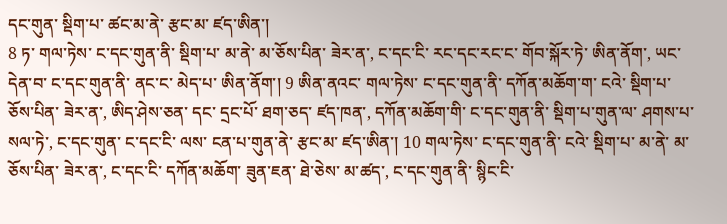དང་གུན་ སྡིག་པ་ ཚང་མ་ནེ་ རྩང་མ་ ཛད་ཨིན་།
8 ཏ་ གལ་ཏེས་ ང་དང་གུན་ནི་ སྡིག་པ་ མ་ནེ་ མ་ཅོས་པིན་ ཟེར་ན་, ང་དང་ངི་ རང་དང་རང་ང་ གོབ་སྐོར་ཏེ་ ཨིན་ནོག་, ཡང་ དེན་བ་ ང་དང་གུན་ནི་ ནང་ང་ མེད་པ་ ཨིན་ནོག་། 9 ཨིན་ནའང་ གལ་ཏེས་ ང་དང་གུན་ནི་ དཀོན་མཆོག་ག་ ངའེ་ སྡིག་པ་ ཅོས་པིན་ ཟེར་ན་, ཨིད་ཤེས་ཅན་ དང་ དྲང་པོ་ ཐག་ཅད་ ཛད་ཁན་, དཀོན་མཆོག་གི་ ང་དང་གུན་ནི་ སྡིག་པ་གུན་ལ་ ཤགས་པ་ སལ་ཏེ་, ང་དང་གུན་ ང་དང་ངི་ ལས་ ངན་པ་གུན་ནེ་ རྩང་མ་ ཛད་ཨིན་། 10 གལ་ཏེས་ ང་དང་གུན་ནི་ ངའེ་ སྡིག་པ་ མ་ནེ་ མ་ཅོས་པིན་ ཟེར་ན་, ང་དང་ངི་ དཀོན་མཆོག་ ཟུན་ཇན་ ཐེ་ཅེས་ མ་ཚད་, ང་དང་གུན་ནི་ སྙིང་ངི་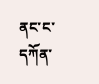ནང་ང་ དཀོན་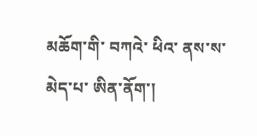མཆོག་གི་ བཀའེ་ ཕིའ་ ནས་ས་ མེད་པ་ ཨིན་ནོག་།